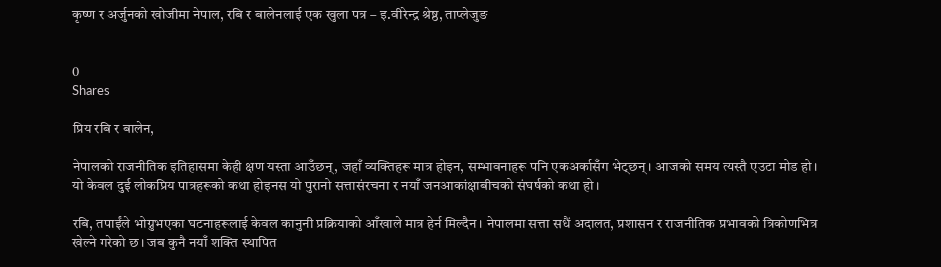कृष्ण र अर्जुनको खोजीमा नेपाल, रबि र बालेनलाई एक खुला पत्र – इ.वीरेन्द्र श्रेष्ठ, ताप्लेजुङ


0
Shares

प्रिय रबि र बालेन,

नेपालको राजनीतिक इतिहासमा केही क्षण यस्ता आउँछन्, जहाँ व्यक्तिहरू मात्र होइन, सम्भावनाहरू पनि एकअर्कासँग भेट्छन्। आजको समय त्यस्तै एउटा मोड हो। यो केवल दुई लोकप्रिय पात्रहरूको कथा होइनस यो पुरानो सत्तासंरचना र नयाँ जनआकांक्षाबीचको संघर्षको कथा हो।

रबि, तपाईंले भोग्नुभएका घटनाहरूलाई केवल कानुनी प्रक्रियाको आँखाले मात्र हेर्न मिल्दैन। नेपालमा सत्ता सधैं अदालत, प्रशासन र राजनीतिक प्रभावको त्रिकोणभित्र खेल्ने गरेको छ। जब कुनै नयाँ शक्ति स्थापित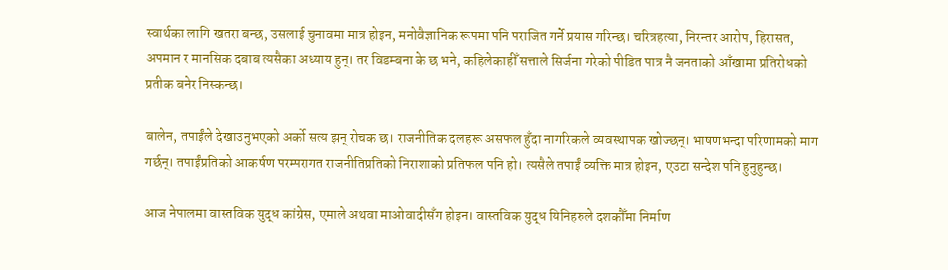स्वार्थका लागि खतरा बन्छ, उसलाई चुनावमा मात्र होइन, मनोवैज्ञानिक रूपमा पनि पराजित गर्ने प्रयास गरिन्छ। चरित्रहत्या, निरन्तर आरोप, हिरासत, अपमान र मानसिक दबाब त्यसैका अध्याय हुन्। तर विडम्बना के छ भने, कहिलेकाहीँ सत्ताले सिर्जना गरेको पीडित पात्र नै जनताको आँखामा प्रतिरोधको प्रतीक बनेर निस्कन्छ।

बालेन, तपाईंले देखाउनुभएको अर्को सत्य झन् रोचक छ। राजनीतिक दलहरू असफल हुँदा नागरिकले व्यवस्थापक खोज्छन्। भाषणभन्दा परिणामको माग गर्छन्। तपाईंप्रतिको आकर्षण परम्परागत राजनीतिप्रतिको निराशाको प्रतिफल पनि हो। त्यसैले तपाईं व्यक्ति मात्र होइन, एउटा सन्देश पनि हुनुहुन्छ।

आज नेपालमा वास्तविक युद्ध कांग्रेस, एमाले अथवा माओवादीसँग होइन। वास्तविक युद्ध यिनिहरुले दशकौँमा निर्माण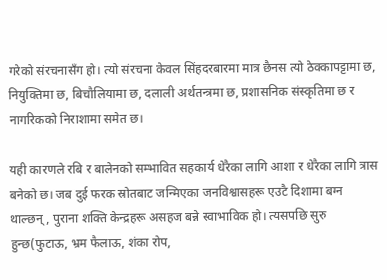गरेको संरचनासँग हो। त्यो संरचना केवल सिंहदरबारमा मात्र छैनस त्यो ठेक्कापट्टामा छ, नियुक्तिमा छ, बिचौलियामा छ, दलाली अर्थतन्त्रमा छ, प्रशासनिक संस्कृतिमा छ र नागरिकको निराशामा समेत छ।

यही कारणले रबि र बालेनको सम्भावित सहकार्य धेरैका लागि आशा र धेरैका लागि त्रास बनेको छ। जब दुई फरक स्रोतबाट जन्मिएका जनविश्वासहरू एउटै दिशामा बग्न थाल्छन्, पुराना शक्ति केन्द्रहरू असहज बन्ने स्वाभाविक हो। त्यसपछि सुरु हुन्छ(फुटाऊ, भ्रम फैलाऊ, शंका रोप,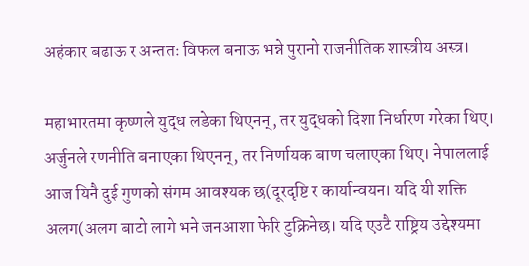अहंकार बढाऊ र अन्ततः विफल बनाऊ भन्ने पुरानो राजनीतिक शास्त्रीय अस्त्र।

महाभारतमा कृष्णले युद्ध लडेका थिएनन्, तर युद्धको दिशा निर्धारण गरेका थिए। अर्जुनले रणनीति बनाएका थिएनन्, तर निर्णायक बाण चलाएका थिए। नेपाललाई आज यिनै दुई गुणको संगम आवश्यक छ(दूरदृष्टि र कार्यान्वयन। यदि यी शक्ति अलग(अलग बाटो लागे भने जनआशा फेरि टुक्रिनेछ। यदि एउटै राष्ट्रिय उद्देश्यमा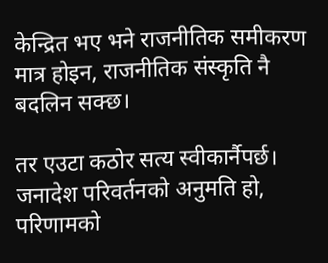केन्द्रित भए भने राजनीतिक समीकरण मात्र होइन, राजनीतिक संस्कृति नै बदलिन सक्छ।

तर एउटा कठोर सत्य स्वीकार्नैपर्छ। जनादेश परिवर्तनको अनुमति हो, परिणामको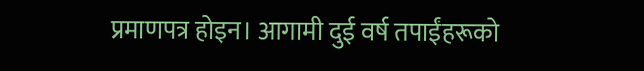प्रमाणपत्र होइन। आगामी दुई वर्ष तपाईंहरूको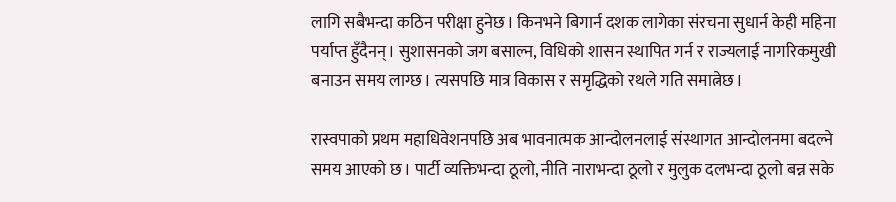लागि सबैभन्दा कठिन परीक्षा हुनेछ। किनभने बिगार्न दशक लागेका संरचना सुधार्न केही महिना पर्याप्त हुँदैनन्। सुशासनको जग बसाल्न, विधिको शासन स्थापित गर्न र राज्यलाई नागरिकमुखी बनाउन समय लाग्छ। त्यसपछि मात्र विकास र समृद्धिको रथले गति समात्नेछ।

रास्वपाको प्रथम महाधिवेशनपछि अब भावनात्मक आन्दोलनलाई संस्थागत आन्दोलनमा बदल्ने समय आएको छ। पार्टी व्यक्तिभन्दा ठूलो, नीति नाराभन्दा ठूलो र मुलुक दलभन्दा ठूलो बन्न सके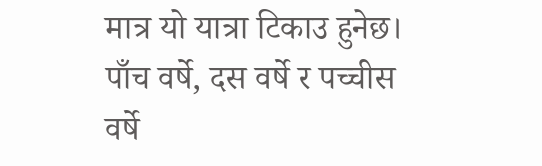मात्र यो यात्रा टिकाउ हुनेछ। पाँच वर्षे, दस वर्षे र पच्चीस वर्षे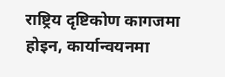राष्ट्रिय दृष्टिकोण कागजमा होइन, कार्यान्वयनमा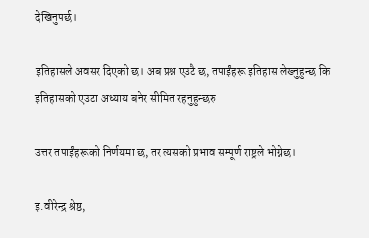देखिनुपर्छ।

इतिहासले अवसर दिएको छ। अब प्रश्न एउटै छ, तपाईंहरू इतिहास लेख्नुहुन्छ कि इतिहासको एउटा अध्याय बनेर सीमित रहनुहुन्छरु

उत्तर तपाईंहरूको निर्णयमा छ, तर त्यसको प्रभाव सम्पूर्ण राष्ट्रले भोग्नेछ।

इ.वीरेन्द्र श्रेष्ठ,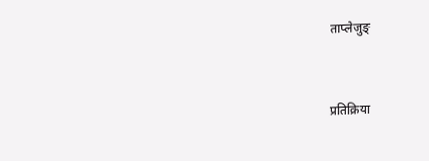ताप्लेजुङ्


प्रतिक्रिया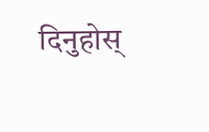दिनुहोस्